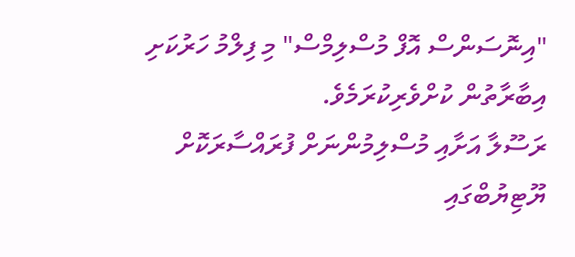"އިނޮސަންސް އޮފް މުސްލިމްސް" މި ފިލްމު ހަރުކަށި އިބާރާތުން ކުށްވެރިކުރަމެވެ.
ރަސޫލާ އަށާއި މުސްލިމުންނަށް ފުރައްސާރަކޮށް ޔޫޓިޔުބްގައި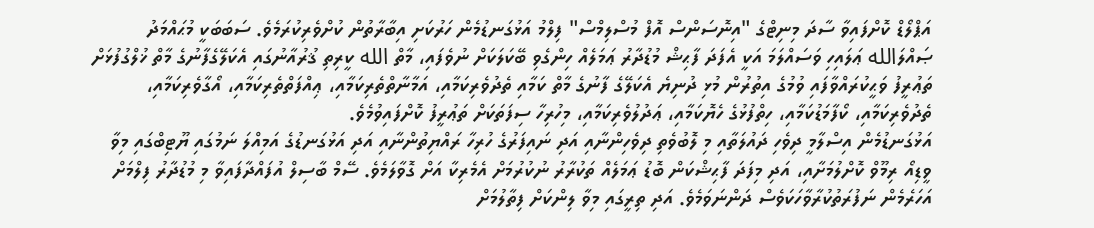އަޕްލޯޑް ކޮށްފައިވާ ސާދަ މިނިޓްގެ "އިނޮސަންސް އޮފް މުސްލިމްސް" ފިލްމު އަޅުގަނޑުމެން ހަރުކަށި އިބާރާތުން ކުށްވެރިކުރަމެވެ. ސަބަބަކީ މުޙައްމަދު ޞައްލަالله ޢަލައިހި ވަސައްލަމަ އަކީ އެފަދަ ފާޙިޝް މުޑުދާރު ޢަމަލެއް ހިންގެވި ބޭކަލަކަށް ނުވެފައި، މާތް الله ކީރިތި ޤުރުއާނުގައި އެކަލޭގެފާނުގެ މާތް ޚުލްގުފުޅަށް ތަޢުރީފު ވަޙީކުރައްވާފައި ވުމުގެ އިތުރުން މުޅި ދުނިޔެ އެކަލޭގެ ފާނުގެ މާތް ކަމާއި ތެދުވެރިކަމާއި، އަމާނާތްތެރިކަމާއި، ޢިއްފަތްތެރިކަމާއި، އޯގާވެރިކަމާއި، ތެދުވެރިކަމާއި، ކޯފާމަޑުކަމާއި، ހިތްފުޅުގެ ހެޔޮކަމާއި، ޢަދުލުވެރިކަމާއި، މިހުރިހާ ސިފަތަކަށް ތަޢުރީފު ކޮށްފައިވުމެވެ.
އަޅުގަނޑުމެން އިސްލާމީ ދިވެހި ދައުލަތާއި މި ލޮބުވެތި ދިވެހިންނާއި އަދި ނައިފަރުގެ ހުރިހާ ރައްޔިތުންނާއި އަދި އަޅުގަނޑުގެ އަމިއްލަ ނަމުގައި ޔޫޓިބްގައި މިވާ ވީޑިއޯ ރިމޫވް ކޮށްލުމަށާއި، އަދި މިފަދަ ފާޙިޝްކަން ބޮޑު ޢަމަލެއް ތަކުރާރު ނުކުރުމަށް އެމެރިކާ އަށް ގޮވާލަމެވެ. ސޭމް ބާސިލް އުފައްދާފައިވާ މި މުޑުދާރު ފިލްމަށް އަހަރެމެން ނަފުރަތުކުރާވާހަކަވެސް ދަންނަވަމެވެ. އަދި ތިރީގައި މިވާ ލިންކަށް ފިތާލުމަށް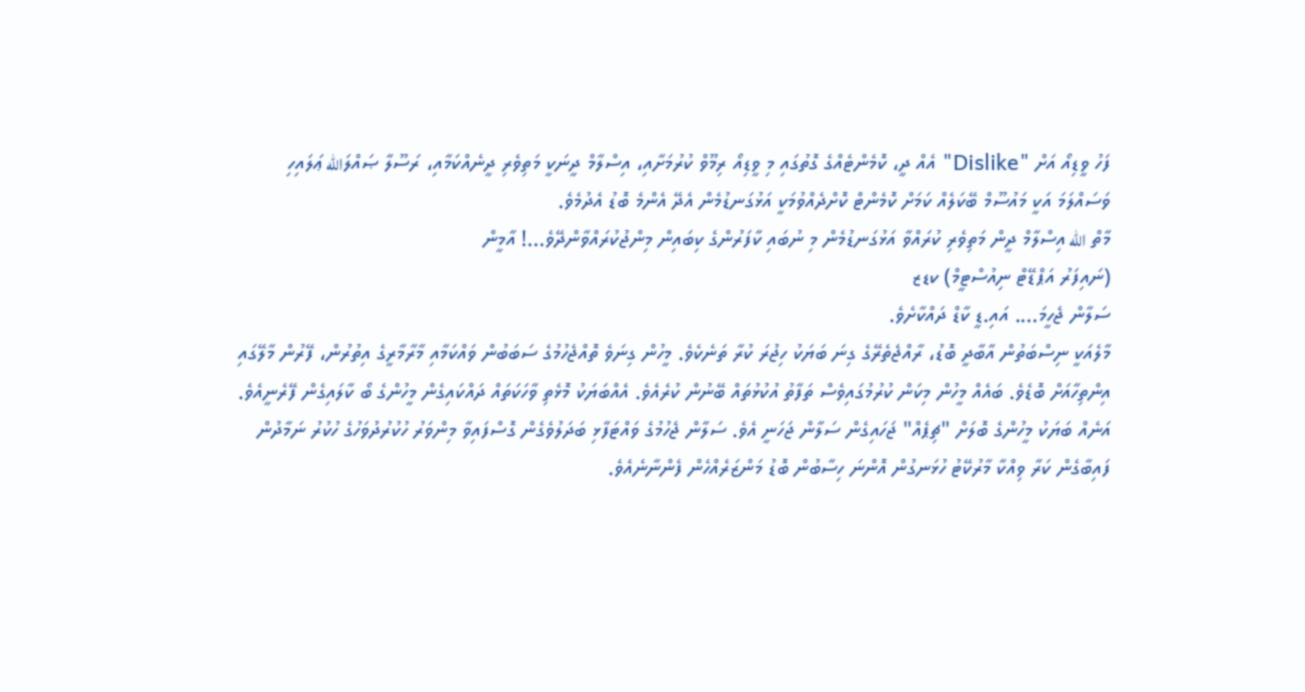ފަހު ވީޑިއޯ އަށް "Dislike" އެއް ދީ، ކޮމެންޓެއްގެ ގޮތުގައި މި ވީޑިއޯ ރިމޫވް ކުރުމަށާއި، އިސްލާމް ދީނަކީ މަތިވެރި ދީނެއްކަމާއި، ރަސޫލާ ޞައްލަالله ޢަލައިހި ވަސައްލަމަ އަކީ މައުސޫމް ބޭކަލެއް ކަމަށް ކޮމެންޓް ކޮށްދެއްވުމަކީ އަޅުގަނޑުމެން އެދޭ އެންމެ ބޮޑު އެދުމެވެ.
މާތް الله އިސްލާމް ދީން މަތިވެރި ކުރައްވާ އަޅުގަނޑުމެން މި ނުބައި ކާފަރުންގެ ކިބައިން މިންޖުކުރައްވާންދޭވެ...! އާމީން
(ނައިފަރު އަޕްޑޭޓް ނިއުސްޓީމް) ކޑޒ
ސަލާން ޖެހީމަ.... އައި.ޑީ ކާޑް ދައްކާށެވެ.
މާލެއަކީ ނިސްބަތުން އާބާދީ ބޮޑު، ރާއްޖެތެރޭގެ ގިނަ ބަޔަކު ހިޖުރަ ކުރާ ތަނެކެވެ. މީހުން ގިނަވެ ތޮއްޖެހުމުގެ ސަބަބުން ވައްކަމާއި މާރާމާރީގެ އިތުރުން، ފޭރުން މާލޭގައި އިންތިހާއަށް ބޮޑެވެ. ބައެއް މީހުން މިކަން ކުރުމުގައިވެސް ތަފާތު އުކުޅުތައް ބޭނުން ކުރެއެވެ. އެއްބަޔަކު މޮޅެތި ވާހަކަތައް ދައްކައިގެން މީހުންގެ ބޯ ކާލައިގެން ފޭރެނީއެވެ. އަނެއް ބަޔަކު މީހުންގެ ބޮލަށް "ޗިޕެއް" ޖަހައިގެން ސަލާން ޖަހަނީ އެވެ. ސަލާން ޖެހުމުގެ ވައްޓަފާޅި ބަދަލުވެގެން ގޮސްފައިވާ މިންވަރު ހުކުރުދުވަހުގެ ހުކުރު ނަމާދުން ފައިބާގެން ކަރާ ވިއްކާ މާރުކޭޓު ހުޅަނގުން އޮންނަ ހިސާބުން ބޮޑު މަންޒަރެއްހެން ފެންނާނެއެވެ.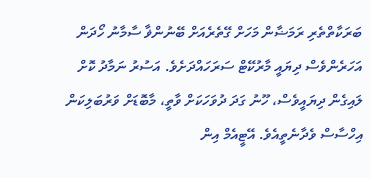ބަރަކާތްތެރި ރަމަޟާން މަހަށް ގޭތެރެއަށް ބޭނުންޥާ ސާމާނު ހޯދަން އަހަރެންވެސް ދިޔައީ މާރުކޭޓް ސަރަހައްދަށެވެ. އަސުރު ނަމާދު ކޮށް ލައިގެން ދިޔައީވެސް، ހޫނު ގަދަ ދުވަހަކަށް ވާތީ، މާބޮޑަށް ވަރުބަލިކަން އިހްސާސް ވެދާނެތީއެވެ. އޭޓީއެމް އިން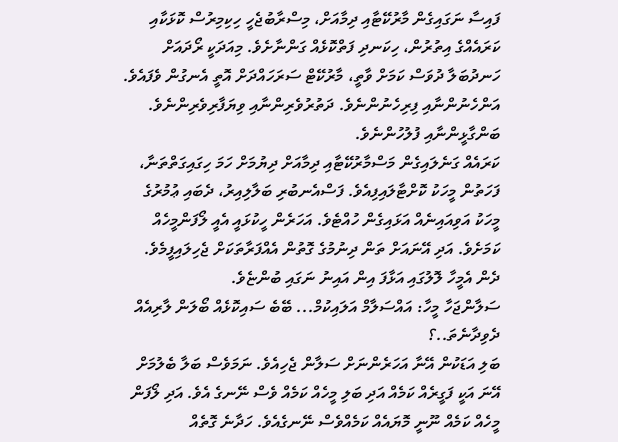ފައިސާ ނަގައިގެން މާރުކޭޓާއި ދިމާއަށް، މިސްރާބުޖެހީ ހިކިމިރުސް ކޮޅަކާއި ކަރައެއްގެ އިތުރުން، ހިކަނދި ފަތްކޮޅެއް ގަންނާށެވެ. މިއަދަކީ ރޯދައަށް ހަނދުބަލާ ދުވަސް ކަމަށް ވާތީ، މާރުކޭޓް ސަރަހައްދަށް އޮތީ އެނގުން ވެފައެވެ. އަންހެނުންނާއި ފިރިހެނުންނެވެ. ދަތުރުވެރިންނާއި ވިޔަފާރިވެރިންނެވެ. ބަންގާޅީންނާއި ފުލުހުންނެވެ.
ކަރައެއް ގަނެލައިގެން މަސްމާރުކޭޓާއި ދިމާއަށް ދިޔުމަށް ހަމަ ހިގައިގަތްތަނާ، ފަހަތުން މީހަކު ކޮށްޓާލައިފިއެވެ. ފަސްއެނބުރި ބަލާލިއިރު، ދެބައި ޢުމުރުގެ މީހަކު އަވިއައިނެއް އަޅައިގެން ހުއްޓެވެ. އަހަރެން ހީކުޅައީ އެއީ ލޯފަންމީހެއް ކަމަށެވެ. އަދި އޭނައަށް ތަން ދިނުމުގެ ގޮތުން އެއްފަރާތަކަށް ޖެހިލައިފީމެވެ. ދެން އެމީހާ ލޮލުގައި އަޅާފަ އިން އައިނު ނަގައި ބުންޏެވެ.
ސަލާންޖަހާ މީހާ: އައްސަލާމް އަލައިކުމް... ބޭބެ ސައިކޮޅެއް ބޯލަން ލާރިއެއް ދެވިދާނެތަ..؟
ބަލި އަޑަކުން އޭނާ އަހަރެންނަށް ސަލާން ޖެހިއެވެ. ނަމަވެސް ބަލާ ބެލުމަށް އޭނަ އަކީ ފަގީރެއް ކަމެއް އަދި ބަލި މީހެއް ކަމެއް ވެސް ނޭނގެ އެވެ. އަދި ލޯފަން މީހެއް ކަމެއް ނޫނީ މޮޔައެއް ކަމެއްވެސް ނޭނގެއެވެ. ހަދާނެ ގޮތެއް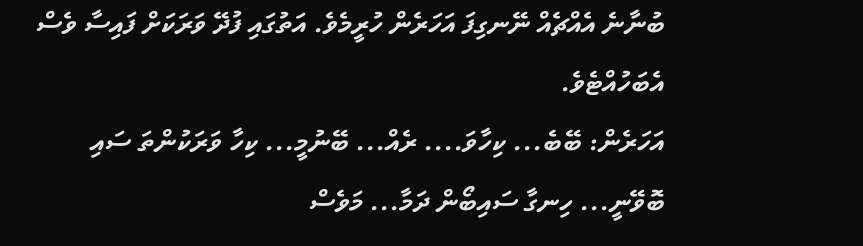ބުނާނެ އެއްޗެއް ނޭނގިފަ އަހަރެން ހުރީމެވެ. އަތުގައި ފުދޭ ވަރަކަށް ފައިސާ ވެސް އެބަހުއްޓެވެ.
އަހަރެން: ބޭބެ... ކިހާވަ.... ރެއް... ބޭނުމީ... ކިހާ ވަރަކުންތަ ސައި ބޮވޭނީ... ހިނގާ ސައިބޯން ދަމާ... މަވެސް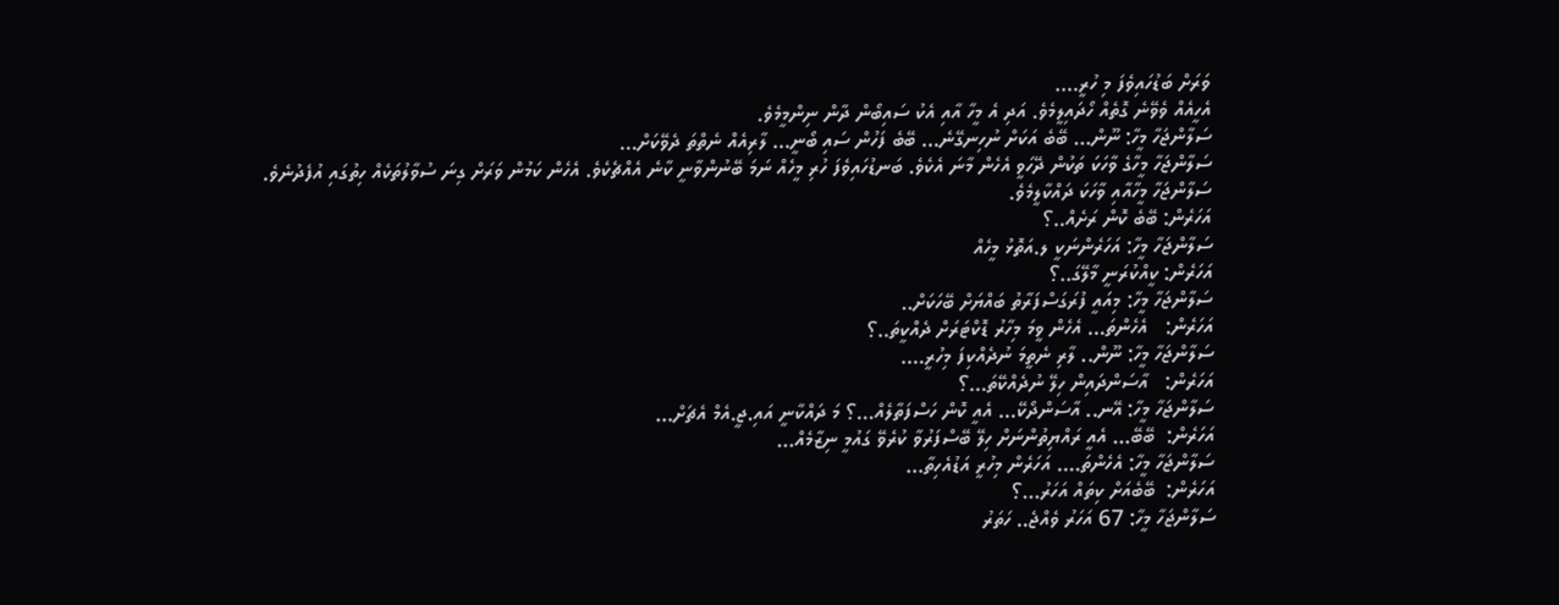ވަރަށް ބަޑުހައިވެފަ މި ހުރީ....
އެހީއެއް ވެވޭނެ ގޮތެއް ހޯދައިލީމެވެ. އަދި އެ މީހާ އާއި އެކު ސައިބޯން ދާން ނިންމީމެވެ.
ސަލާންޖަހާ މީހާ: ނޫން... ބޭބެ އަކަށް ނުހިނގޭނެ... ބޭބެ ފަހުން ސައި ބޯނީ... ލާރިއެއް ނެތްތަ ދެވޭކަށް...
ސަލާންޖަހާ މީހާގެ ވާހަކަ ތަކުން ދޭހަވީ އެހެން މާނަ އެކެވެ. ބަނޑުހައިވެފަ ހުރި މީހެއް ނަމަ ބޭނުންވާނީ ކާނެ އެއްޗެކެވެ. އެހެން ކަމުން ވަރަށް ގިނަ ސުވާލުތަކެއް ހިތުގައި އުފެދުނެވެ. ސަލާންޖަހާ މީހާއާއި ވާހަކަ ދައްކާލީމެވެ.
އަހަރެން: ބޭބެ ކޮން ރަށެއް..؟
ސަލާންޖަހާ މީހާ: އަހަރެންނަކީ ލ.އަތޮޅު މީހެއް
އަހަރެން: ކީއްކުރަނީ މާލޭގަ..؟
ސަލާންޖަހާ މީހާ: މިއައީ ފުރަގަސްފަރާތު ބައްޔަށް ބޭހަކަށް..
އަހަރެން:   އެހެންތަ... އެހެން ވީމަ މިހާރު ޑޮކްޓަރަށް ދެއްކީތަ..؟
ސަލާންޖަހާ މީހާ: ނޫން.. ލާރި ނެތީމަ ނުދެއްކިފަ މިހުރީ....
އަހަރެން:   އާސަންދައިން ހިލޭ ނުދެއްކޭތަ...؟
ސަލާންޖަހާ މީހާ: އޭނ.. އާސަންދޯކޭ... އެއީ ކޮން ހަސްފަތާލެއް...؟ މަ ދައްކާނީ އައި.ޖީ.އެމް އެޗަށް...
އަހަރެން:  ބޭބޭ... އެއީ ރައްޔިތުންނަށް ހިލޭ ބޭސްފަރުވާ ކުރެވޭ ގައުމީ ނިޒާމެއް...
ސަލާންޖަހާ މީހާ: އެހެންތަ.... އަހަރެން މިހުރީ އަޑުއެހިތާ...
އަހަރެން:  ބޭބެއަށް ކިތައް އަހަރު...؟
ސަލާންޖަހާ މީހާ: 67 އަހަރު ވެއްޖެ.. ހަތަރު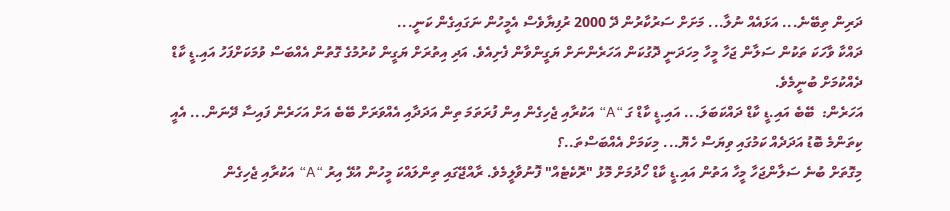ދަރިން ތިބޭނެ... އަޅައެއް ނުލާ... މަށަށް ސަރުކާރުން ދޭ 2000 ރުފިޔާވެސް އެމީހުން ނަގައިގެން ކަނީ...
ދައްކާ ވާހަކަ ތަކުން ސަލާން ޖަހާ މީހާ މިހަދަނީ ދޮގުކަން އަހަރެންނަށް ޔަގީންވާން ފެށިއެވެ. އަދި އިތުރަށް ޔަގީން ކުރުމުގެ ގޮތުން އެއްބަސް ވުމަކަށްފަހު އައި.ޑީ ކާޑް ދެއްކުމަށް ބުނީމެވެ.
އަހަރެން:  ބޭބެ އައި.ޑީ ކާޑް ދައްކަބަލަ... އައި.ޑީ ކާޑް ގަ “A“ އަކުރާއި ޖެހިގެން އިން ފުރަތަމަ ތިން އަދަދާއި އެއްވަރަށް ބޭބެ އަށް އަހަރެން ފައިސާ ދޭނަން... އެއީ ކިތަންމެ ބޮޑު އަދަދެއް ކަމުގައި ވިޔަސް ހެޔޮ... މިކަމަށް އެއްބަސްތަ..؟
މިގޮތަށް ބުނެ ސަލާންޖަހާ މީހާ އަތުން އައި.ޑީ ކާޑް ހޯދުމަށް މޮޅު "ރޮކެޓެއް" ފޮނުވާލީމެވެ. ރާއްޖޭގައި ތިންލައްކަ މީހުން އުޅޭ އިރު “A“ އަކުރާއި ޖެހިގެން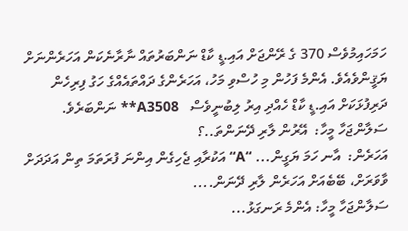ހަމަހައިމުވެސް 370 ގެ ރޭންޖަށް އައި.ޑީ ކާޑް ނަންބަރުތައް ނާރާނެކަން އަހަރެންނަށް ޔަޤީންވެއެވެ. އެންމެ ފަހުން މި ހުސްވި މަހު، އަހަރެންގެ ދައްތައެއްގެ ހަގު ފިރިހެން ދަރިފުޅަކަށް އައި.ޑީ ކާޑް ހެއްދި އިރު ލިބުނީވެސް   A3508** ނަންބަރެވެ.
ސަލާންޖަހާ މީހާ:  އޭރުން ލާރި ދޭނަންތަ..؟
އަހަރެން:  އާނ ހަމަ ޔަގީން... “A“ އަކުރާއި ޖެހިގެން އިންނަ ފުރަތަމަ ތިން އަދަދަށް ވާވަރަށް، ބޭބެއަށް އަހަރެން ލާރި ދޭނަން....
ސަލާންޖަހާ މީހާ: އެންމެ ރަނގަޅު...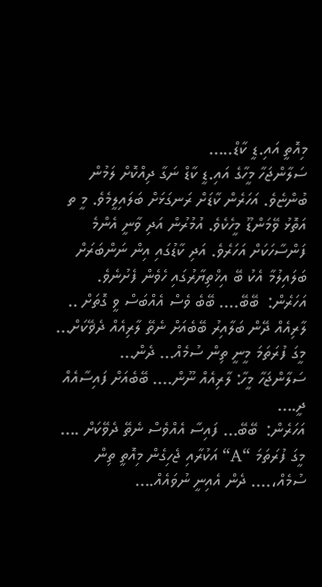މިއޮތީ އައި.ޑީ ކާޑް.....
ސަލާންޖަހާ މީހާގެ އައި.ޑީ ކާޑް ނަގާ ދިއްކޮށް ލަމުން ބުންޏެވެ. އަހަރެން ކާޑަށް ރަނގަޅަށް ބަލައިލީމެވެ. މީ ތ އަތޮޅު ވޭމަންޑޫ މީހެކެވެ. އުމުރުން އަދި ވާނީ އެންމެ ފަންސާހަކަށް އަހަރެވެ. އަދި ކާޑުގައި އިން ނަންބަރަށް ބަލައިލުމާ އެކު ބޭ އިޚްތިޔާރުގައި ހެވެން ފެށުނެވެ.
އަހަރެން:  ބޭބޭ.... ބޭބެ ވެސް އެއްބަސް ވީ ގޮތަށް .. ލާރިއެއް ދޭން ބަލާއިރު ބޭބެއަށް ނެތޭ ލާރިއެއް ދެޥޭކަށް... މީގަ ފުރަތަމަ މީނީ ތިން ސުމެއް... ދެން...
ސަލާންޖަހާ މީހާ: ލާރިއެއް ނޫން.... ބޭބެއަށް ފައިސާއެއް ދީ....
އަހަރެން:  ބޭބޭ... ފައިސާ އެއްވެސް ނެތޭ ދެވޭކަށް .... މީގަ ފުރަތަމަ “A“ އަކުރާއި ޖެހިގެން މިއޮތީ ތިން ސުމެއް،.... ދެން އެއިނީ ނުވައެއް....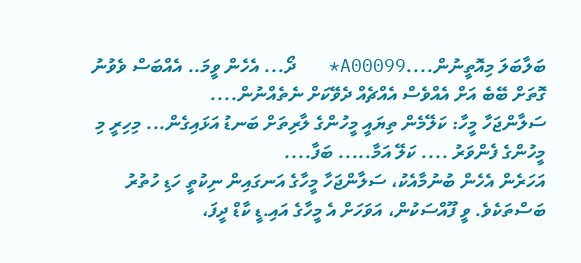ބަލާބަލަ މިއޮތީނުން....A00099*   ދޯ... އެހެން ވީމަ.. އެއްބަސް ވެވުނު ގޮތަށް ބޭބެ އަށް އެއްވެސް އެއްޗެއް ދެވޭކަށް ނެތެއްނުން....
ސަލާންޖަހާ މީހާ: ކަލޭމެން ތިޔައީ މީހުންގެ ލާރިތަށް ބަނޑު އަޅައިގެން... މިހިރީ މި މީހުންގެ ފެންވަރު .... ކަލޭ އަމާ..... ބަފާ....
އަހަރެން އެހެން ބުނުމާއެކު، ސަލާންޖަހާ މީހާގެ އަނގައިން ނިކުތީ ހަޑި ހުތުރު ބަސްތަކެވެ. ވީ ފޫއްސަކުން، އަވަހަށް އެ މީހާގެ އައި.ޑީ ކާޑް ދީފަ،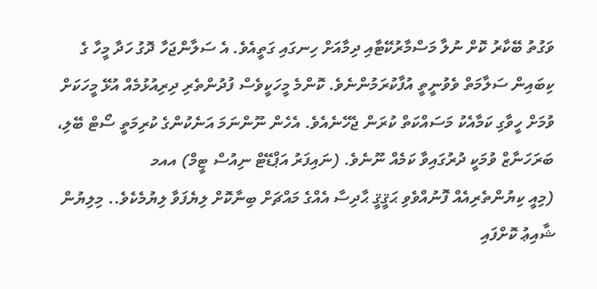ވަގުތު ބޭކާރު ކޮށް ނުލާ މަސްމާރުކޭޓާއި ދިމާއަށް ހިނގައި ގަތީއެވެ. އެ ސަލާންޖަހާ ދޮގު ހަދާ މީހާ ގެ ކިބައިން ސަލާމަތް ވެވުނީތީ އުފާކުރަމުންނެވެ. ކޮންމެ މީހަކީވެސް ފުދުންތެރި ދިރިއުޅުމެއް އުޅޭ މީހަކަށް ވުމަށް ހީވާގި ކަމާއެކު މަސައްކަތް ކުރަން ޖެހޭނެއެވެ. އެހެން ނޫންނަމަ އަނެކުންގެ ކުރިމަތީ ސޯޓް ބޭލި، ބަރަހަނާޒް ވުމަކީ ދުރުގައިވާ ކަމެއް ނޫނެވެ. (ނައިފަރު އަޕްޑޭޓް ނިއުސް ޓީމް) އއމ
(މިއީ ކިޔުންތެރިއެއް ފޮނުއްވެވި ޙަޤީޤީ ޙާދިސާ އެއްގެ މައްޗަށް ބިނާކޮށް ލިޔެފަވާ ލިޔުމެކެވެ.. މިލިޔުން ޝާއިޢު ކޮށްފައި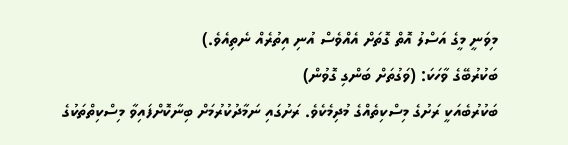މިވަނީ މީގެ އަސްލު އޮތް ގޮތަށް އެއްވެސް އުނި އިތުރެއް ނެތިއެވެ.)
ބަކުރުބޭގެ ވާހަކަ: (ވަގުތަށް ބަންގި ގޮވުން)
ބަކުރުބެއަކީ ރަށުގެ މިސްކިތެއްގެ މުދިމެކެވެ. ރަށުގައި ނަމާދުކުރުމަށް ބިނާކޮށްފައިވާ މިސްކިތްތަކުގެ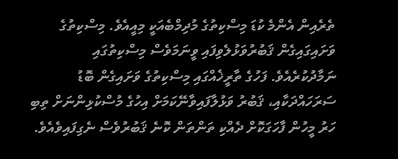ތެރެއިން އެންމެ ކުޑަ މިސްކިތުގެ މުދިމްބެއަކީ މިއީއެވެ. މިސްކިތުގެ ވަށައިގައިގެން ޤަބުރުވަޅުލެވިފައި ވީނަމަވެސް މިސްކިތުގައި ނަމާދުކުރެއެވެ. ފަހުގެ ތާރީޚެއްގައި މިސްކިތުގެ ވަށައިގެން ބޮޑު ސަރަހައްދަކާއި، ޤަބުރު ވަޅުލާފައިވާނޭކަމަށް އިހުގެ މުސްކުޅިންނަށް ތިބި ހަރު މީހުން ފާހަގަކޮށް ދެއްކި ތަންތަން ކޮނެ ޤަބުރުވެސް ނެގިފައިވެއެވެ.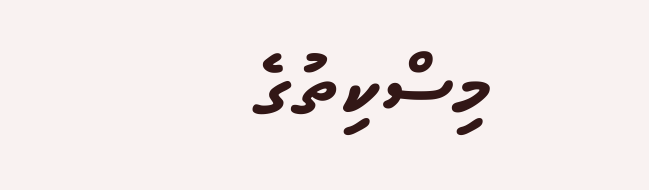މިސްކިތުގެ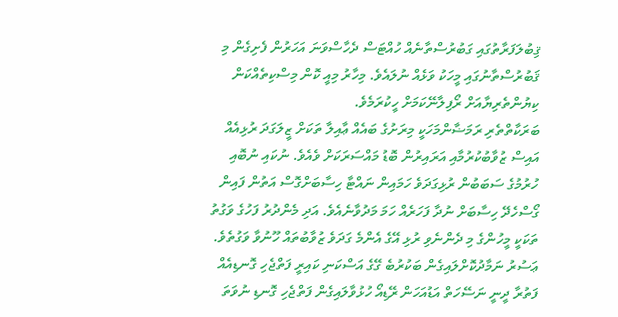ޤިބުލަފަރާތުގައި ގަބުރުސްތާނެއް ހުއްޓަސް ދެހާސްވަނަ އަހަރުން ފެށިގެން މި ޤަބުރުސްތާނުގައި މީހަކު ވަޅެއް ނުލައެވެ. މިހާރު މިއީ ކޮން މިސްކިތެއްކަން ކިޔުންތެރިޔާއަށް ރޯފިލާނޭކަމަށް ހީކުރަމެވެ.
ބަރަކާތްތެރި ރަމަޟާންމަހަކީ މިރަށުގެ ބައެއް ޢާއިލާ ތަކަށް ޒީލަގަދަ ރުޅިއެއް އައިސް ޒުވާބުކުރުމާއި އަރައިރުން ބޮޑު މައްސަރަކަށް ވެއެވެ. ނުކައި ނުބޮއި ހުރުމުގެ ސަބަބުން ރުޅިގަދަވެ ހަމައިން ނައްޓާ ހިސާބަށްގޮސް އަތުން ފައިން ގޯސްހެދޭ ހިސާބަށް ނުދާ ފަހަރެއް ހަމަ މަދުވާނެއެވެ. އަދި މެންދުރު ފަހުގެ ވަގުތު ތަކަކީ މީހުންގެ މި ދެންނެވި ރުޅި އޭގެ އެންމެ ގަދަވެ ޒުވާބުތައް ހޫނުވާ ވަގުތެވެ.
ޢަސުރު ނަމާދުކޮށްލައިގެން ބަކުރުބެ ގޭގެ އަސްކަނި ކައިރީ ފަތްޖެހި ގޮނޑިއެއް ފަތުރާ ދީނީ ނަސޭހަތް އަޑުއަހަން ރޭޑިއޯ ހުޅުވާލައިގެން ފަތްޖެހި ގޮނޑި ނުވަތަ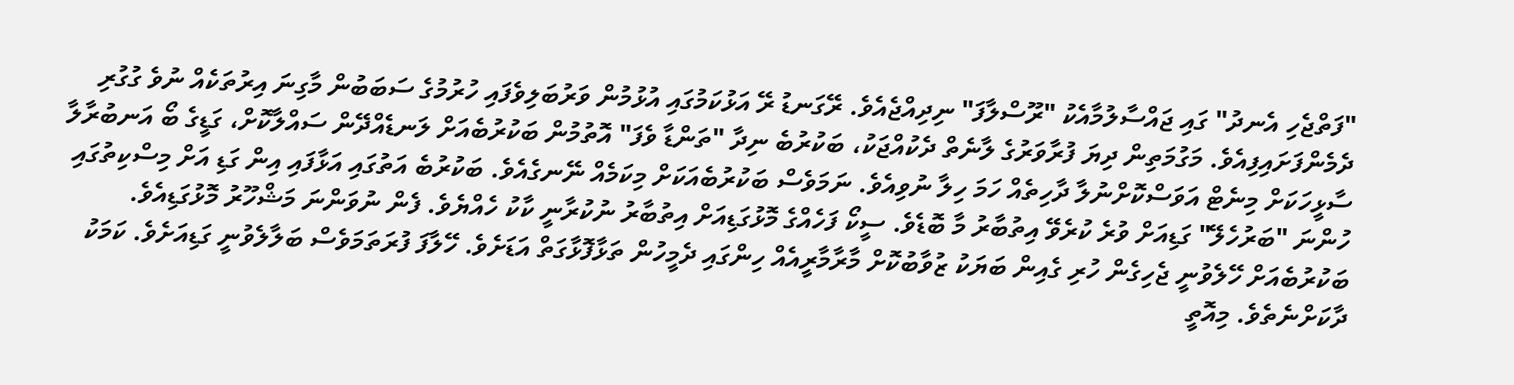"ފަތްޖެހި އެނދު" ގައި ޖައްސާލުމާއެކު "ރޫސްލާފަ" ނިދިއްޖެއެވެ. ރޭގަނޑު ރޭ އަޅުކަމުގައި އުޅުމުން ވަރުބަލިވެފައި ހުރުމުގެ ސަބަބުން މާގިނަ އިރުތަކެއް ނުވެ ގުގުރި ދެމެންފަށައިފިއެވެ. މަގުމަތިން ދިޔަ ފުރާވަރުގެ ލާނެތް ދެކުއްޖަކު، ބަކުރުބެ ނިދާ "ތަންޑާ ވެފަ" އޮތުމުން ބަކުރުބެއަށް ލަނޑެއްދޭން ސައްލާކޮށް، ގަޑީގެ ބޯ އަނބުރާލާ ސާޅީހަކަށް މިނެޓް އަވަސްކޮށްނުލާ ދާހިތެއް ހަމަ ހިލާ ނުވިއެވެ. ނަމަވެސް ބަކުރުބެއަކަށް މިކަމެއް ނޭނގެއެވެ. ބަކުރުބެ އަތުގައި އަޅާފައި އިން ގަޑި އަށް މިސްކިތުގައި ހުންނަ "ބަރުހެލޭ" ގަޑިއަށް ވުރެ ކުރެވޭ އިތުބާރު މާ ބޮޑެވެ. ސީކޯ ފަހެއްގެ މޮޅުގަޑިއަށް އިތުބާރު ނުކުރާނީ ކާކު ހެއްޔެވެ. ފެން ނުވަންނަ މަޝްހޫރު މޮޅުގަޑިއެވެ.
ބަކުރުބެއަށް ހޭލެވުނީ ޖެހިގެން ހުރި ގެއިން ބަޔަކު ޒުވާބުކޮށް މާރާމާރީއެއް ހިންގައި ދެމީހުން ތަޅާފޮޅާގަތް އަޑަށެވެ. ހޭލާފަ ފުރަތަމަވެސް ބަލާލެވުނީ ގަޑިއަށެވެ. ކަމަކު ދާކަށްނެތެވެ. މިއޮތީ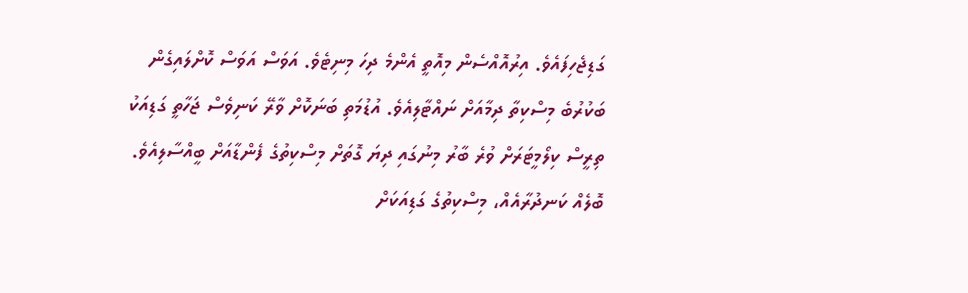ގަޑިޖެހިފައެވެ. އިރުއޮއްސެން މިއޮތީ އެންމެ ދިހަ މިނިޓެވެ. އަވަސް އަވަސް ކޮށްލައިގެން ބަކުރުބެ މިސްކިތާ ދިމާއަށް ނައްޓާލިއެވެ. އުޑުމަތި ބަނަކޮށް ވާރޭ ކަނިވެސް ޖަހާތީ ގަޑިއަކު ތިރީސް ކިލޯމީޓަރަށް ވުރެ ބާރު މިނުގައި ދިޔަ ގޮތަށް މިސްކިތުގެ ފެންޑާއަށް ބީއްސާލިއެވެ. ބޮލެއް ކަނދުރާއެއް، މިސްކިތުގެ ގަޑިއަކަށް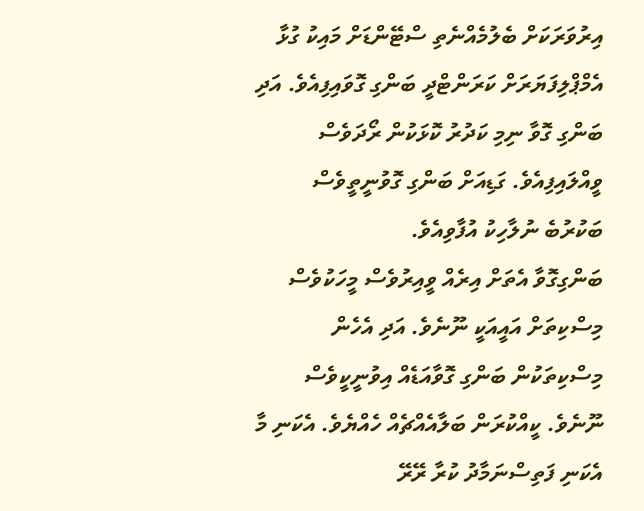އިރުވަރަކަށް ބެލުމެއްނެތި ސްޓޭންޑަށް މައިކު ގުޅާ އެމްޕްލިފަޔަރަށް ކަރަންޓްދީ ބަންގި ގޮވައިފިއެވެ. އަދި ބަންގި ގޮވާ ނިމި ކަދުރު ކޮޅަކުން ރޯދަވެސް ވީއްލައިފިއެވެ. ގަޑިއަށް ބަންގި ގޮވުނީތީވެސް ބަކުރުބެ ނުލާހިކު އުފާވިއެވެ.
ބަންގިގޮވާ އެތަށް އިރެއް ވީއިރުވެސް މީހަކުވެސް މިސްކިތަށް އައީއަކީ ނޫނެވެ. އަދި އެހެން މިސްކިތަކުން ބަންގި ގޮވާއަޑެއް އިވުނީކީވެސް ނޫނެވެ. ކީއްކުރަން ބަލާއެއްޗެއް ހެއްޔެވެ. އެކަނި މާ އެކަނި ފަތިސްނަމާދު ކުރާ ރޭރޭ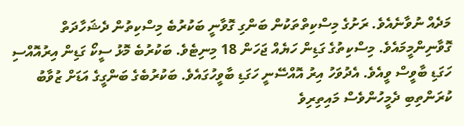މަދެއް ނުވާނެއެވެ. ރަށުގެ މިސްކިތްތަކުން ބަންގި ގޮވާނީ ބަކުރުބެ މިސްކިތުން ދެޝަހާދަތް ގޮވާނިންމީމައެވެ. މިސްކިތުގެ ގަޑިން ހަޔެއް ޖަހަން 18 މިނިޓެވެ. ބަކުރުބެ މޮޅު ސީކޯ ގަޑިން އިރުއޮއްސި ހަގަޑި ބާވީސް ވީއެވެ. އެދުވަހު އިރު އޮއްސޭނީ ހަގަޑި ބާވީހުގައެވެ. ބަކުރުބެގެ ބަންގީގެ އަޑަށް ޒުވާބު ކުރަންތިބި ދެމީހުންވެސް މައިތިރިވެ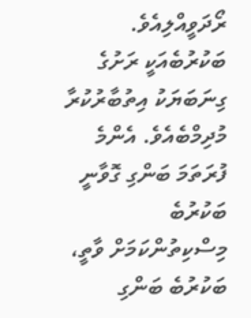ރޯދަވީއްލިއެވެ. ބަކުރުބެއަކީ ރަށުގެ ގިނަބަޔަކު އިތުބާރުކުރާ މުދިމްބެއެވެ. އެންމެ ފުރަތަމަ ބަންގި ގޮވާނީ ބަކުރުބެ މިސްކިތުންކަމަށް ވާތީ، ބަކުރުބެ ބަންގި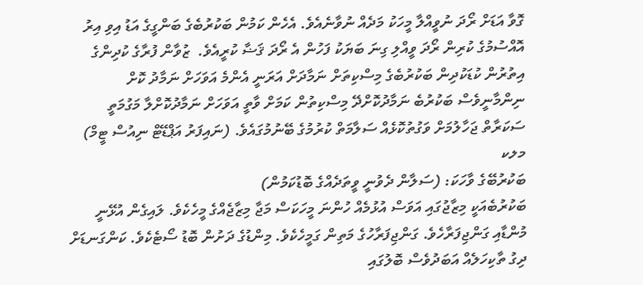ގޮވާ އަޑަށް ރޯދަ ނުވީއްލާ މީހަކު މަދެއް ނުވާނެއެވެ. އެހެން ކަމުން ބަކުރުބެގެ ބަންގީގެ އަޑު އިވި އިރު އޮއްސުމުގެ ކުރިން ރޯދަ ވީއްލި ގިނަ ބަޔަކު ފަހުން އެ ރޯދަ ޤަޟާ ކުރީއެވެ.  ޒުވާން ފުރާގެ ކުދިންގެ އިތުރުން ކުޑަކުދިން ބަކުރުބެގެ މިސްކިތަށް ނަމާދަށް އަރަނީ އެންމެ އަވަހަށް ނަމާދު ކޮށް ނިންމާނީވެސް ބަކުރުބެ ނަމާދުކޮށްދޭ މިސްކިތުން ކަމަށް ވާތީ އަވަހަށް ނަމާދުކޮށްލާ މަގުމަތީ ސަކަރާތް ޖަހާލުމަށް ވަގުތުކޮޅެއް ސަލާމަތް ކުރުމުގެ ބޭނުމުގައެވެ. (ނައިފަރު އަޕްޑޭޓް ނިއުސް ޓީމް) މލކ
ބަކުރުބޭގެ ވާހަކަ: (ސަލާން ދެވުނީ ވީތަދެއްގެ ބޮޑުކަމުން)
ބަކުރުބެއަކީ މިޒާޖުގައި އަވަސް އުޅުމެއް ހުންނަ މީހަކަސް މަޖާ މިޒާޖެއްގެ މީހެކެވެ. ލައިގެން އުޅޭނީ މުންޑާއި ގަންޖިފަރާހެވެ. ގަންޖިފަރާހުގެ މަތިން ގަމީހެކެވެ. މިންޑުގެ ދަށުން ބޮޑު ސޯޓެކެވެ. ކަންގަނޑަށް ދިގު ތާކިހަލެއް އަބަދުވެސް ބޮލުގައި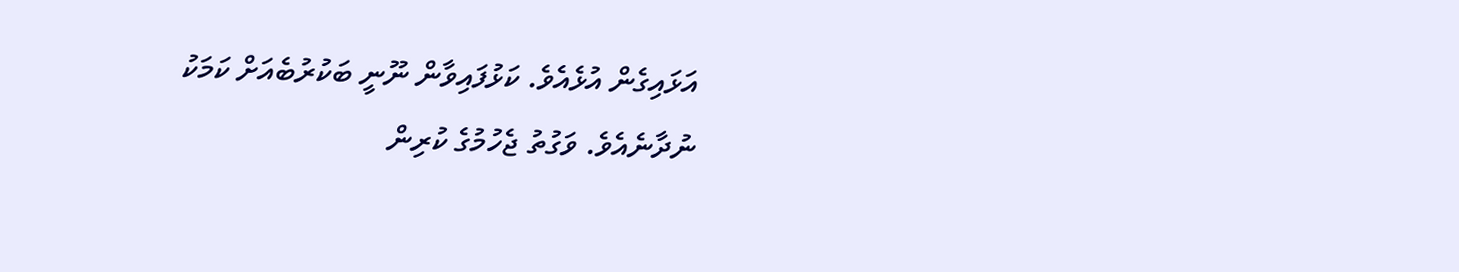އަޅައިގެން އުޅެއެވެ. ކަޅުފައިވާން ނޫނީ ބަކުރުބެއަށް ކަމަކު ނުދާނެއެވެ. ވަގުތު ޖެހުމުގެ ކުރިން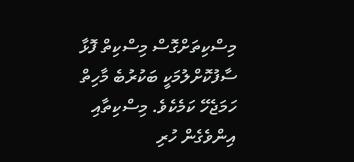މިސްކިތަށްގޮސް މިސްކިތް ފޮޅާ ސާފުކޮށްލުމަކީ ބަކުރުބެ މާހިތް ހަމަޖެހޭ ކަމެކެވެ. މިސްކިތާއި އިންވެގެން ހުރި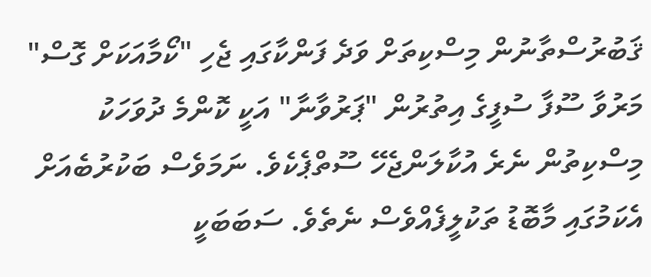ޤަބުރުސްތާނުން މިސްކިތަށް ވަދެ ފަންކާގައި ޖެހި "ކޯމާއަކަށް ގޮސް" މަރުވާ ސޫފާ ސުފީގެ އިތުރުން "ޕަރުވާނާ" އަކީ ކޮންމެ ދުވަހަކު މިސްކިތުން ނެރެ އުކާލަންޖެހޭ ސޫތްޕެކެވެ. ނަމަވެސް ބަކުރުބެއަށް އެކަމުގައި މާބޮޑު ތަކުލީފެއްވެސް ނެތެވެ. ސަބަބަކީ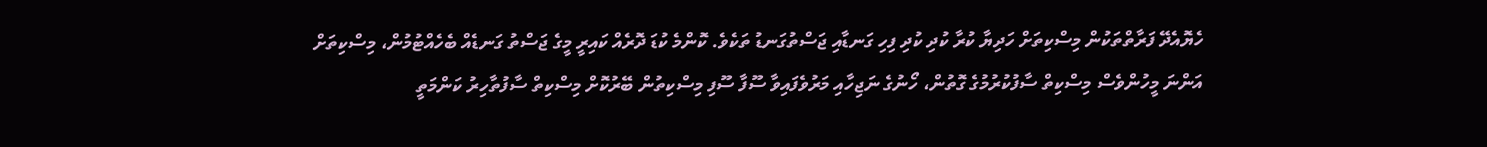ހެޔޮއެދޭ ފަރާތްތަކުން މިސްކިތަށް ހަދިޔާ ކުރާ ކުދި ކުދި ފިހި ގަނޑާއި ޖަސްތުގަނޑު ތަކެވެ. ކޮންމެ ކުޑަ ދޮރެއް ކައިރީ މީގެ ޖަސްތު ގަނޑެއް ބެހެއްޓުމުން، މިސްކިތަށް އަންނަ މީހުންވެސް މިސްކިތް ސާފުކުރުމުގެ ގޮތުން، ހޯނުގެ ނަޖިހާއި މަރުވެފައިވާ ސޫފާ ސޫފި މިސްކިތުން ބޭރުކޮށް މިސްކިތް ސާފުތާހިރު ކަންމަތީ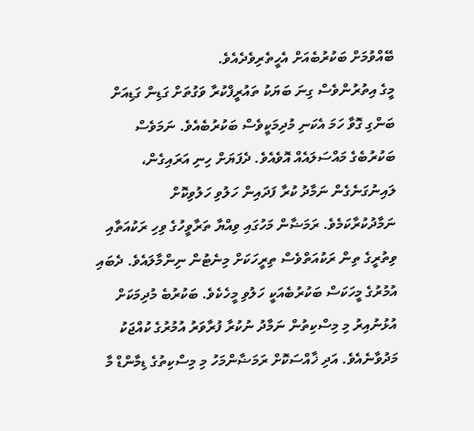ބޭއްވުމަށް ބަކުރުބެއަށް އެހީތެރިވެދެއެވެ.
މީގެ އިތުރުންވެސް ގިނަ ބަޔަކު ތައުރީފްކުރާ ވަގުތަށް ގަޑިން ގަޑިއަށް ބަންގި ގޮވާ ހަމަ އެކަނި މުދިމަކީވެސް ބަކުރުބެއެވެ. ނަމަވެސް ބަކުރުބެގެ މައްސަލައެއް އޮވެއެވެ. ދެފަޔަށް ހިނި އަރައިގެން، ލައިނުގަނެގެން ނަމާދު ކުރާ ފަދައިން ހަލުވި ހަލުވިކޮށް ނަމާދުކުރާކަމެވެ. ރަމަޟާން މަހުގައި ވިއްޔާ ތަރާވީހުގެ ވިހި ރަކުއަތާއި ވިތުރީގެ ތިން ރަކުއަތްވެސް ތިރީހަކަށް މިނެޓުން ނިންމާލައެވެ. ދެބައި އުމުރުގެ މީހަކަސް ބަކުރުބެއަކީ ހަލުވި މީހެކެވެ. ބަކުރުބެ މުދިމަކަށް އުޅުނުއިރު މި މިސްކިތުން ނަމާދު ނުކުރާ ފުރާވަރު އުމުރުގެ ކުއްޖަކު މަދުވާނެއެވެ. އަދި ޚާއްސަކޮށް ރަމަޟާންމަހު މި މިސްކިތުގެ ޑިމާންޑް މާ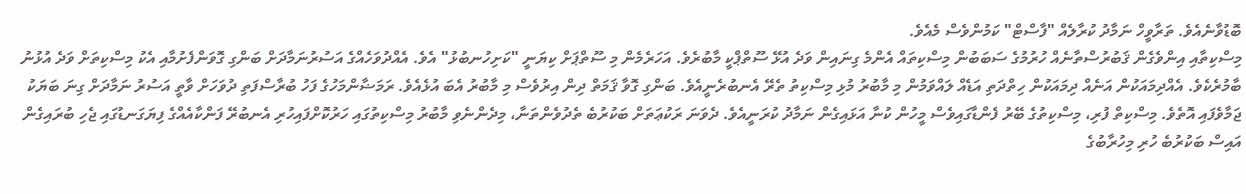ބޮޑުވާނެއެވެ. ތަރާވީހް ނަމާދު ކުރާލެއް "ފާސްޓް" ކަމުންވެސް މެއެވެ.
މިސްކިތާއި އިންވެގެން ޤަބުރުސްތާނެއް ހުރުމުގެ ސަބަބުން މިސްކިތައް އެންމެ ގިނައިން ވަދެ އުޅޭ ސޫތްޕްކީ މާބުރެވެ. އަހަރެމެން މި ސޫތްޕަށް ކިޔަނީ "ކަށިހުނބުޅު" އެވެ. އެއްދުވަހެއްގެ އަސުރުނަމާދަށް ބަންގި ގޮވަންފެށުމާއި އެކު މިސްކިތަށް ވަދެ އުޅުނު ބާމުރެކެވެ. އެއްދިމައަކުން އަނެއް ދިމައަކުން ހިތްދަތި އަޑެއް ލައްވަމުން މި މާބުރު މުޅި މިސްކިތު ތެރޭ އެނބުރެނީއެވެ. ބަންގި ގޮވާ ޤަމަތް ދިން އިރުވެސް މި މާބުރު އެބަ އުޅެއެވެ. ރަމަޟާންމަހުގެ ފަހު ބުރާސްފަތި ދުވަހަށް ވާތީ އަސުރު ނަމާދަށް ގިނަ ބަޔަކު ޖަމާވެފައި އޮތެވެ. މިސްކިތް ފުރި، މިސްކިތުގެ ބޭރު ފެންޑާގައިވެސް މީހުން ކުނާ އަޅައިގެން ނަމާދު ކުރަނީއެވެ. ދެވަނަ ރަކުޢަތަށް ބަކުރުބެ ތެދުވެންތަނާ، މިދެންނެވި މާބުރު މިސްކިތުގައި ހަރުކޮށްފައިހުރި އެނބުރޭ ފަންކާއެއްގެ ފިޔަގަނޑުގައި ޖެހި ބުރައިގެން އައިސް ބަކުރުބެ ހުރި މިހުރާބުގެ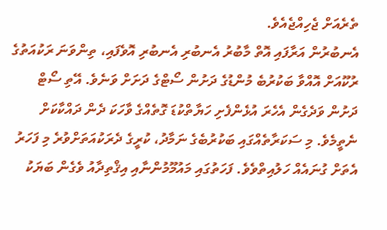ތެރެއަށް ޖެހިއްޖެއެވެ.
އެނބުރުން އަރާފައި އޮތް މާބުރު އެނބުރި އެނބުރި އޮވެފައި، ތިންވަނަ ރަކުއަތުގެ ރުކޫއަށް އޮއްވާ ބަކުރުބެ މުންޑުގެ ދަށުން ސޯޓްގެ ދަށަށް ވަނެވެ. އޭތި ސޯޓް ދަށުން ވަދެގެން އެހެރަ އުޅެންފެށި ހަޔާތްކުޑަ ގޮތެއްގެ ވާހަކަ ދެން ދައްކާކަށް ނެތީމެވެ. މި ސަކަރާތެއްގައި ބަކުރުބެގެ ނަމާދު، ކުރީގެ ދެރަކުއަތަށްވުރެ މި ފަހަރު އެތަށް ގުނައެއް ހަލުއިތްވެވެ. ފަހަތުގައި މައުމޫމުންނާއި އިޤްތިދާއު ވެގެން ބަޔަކު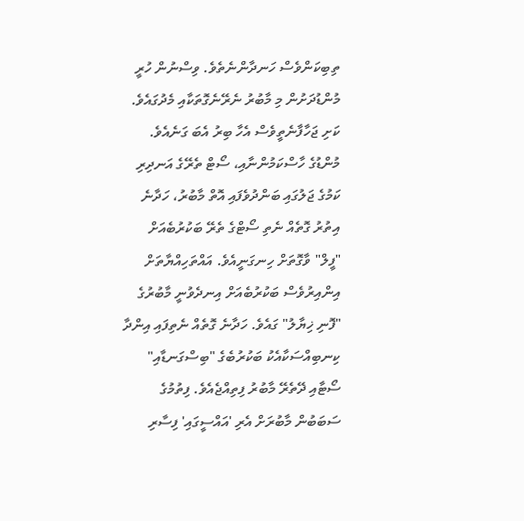ތިބިކަންވެސް ހަނދާންނެތެވެ. ވިސްނުން ހުރީ މުންޑުދަށުން މި މާބުރު ނެރޭނެގޮތަކާއި މެދުގައެވެ. ކަށި ޖަހާފާނެތީވެސް އެހާ ބިރު އެބަ ގަނެއެވެ. މުންޑުގެ ހާސްކަމުންނާއި، ސޯޓް ތެރޭގެ އަނދިރި ކަމުގެ ޖަލުގައި ބަންދުވެފައި އޮތް މާބުރު، ހަދާނެ އިތުރު ގޮތެއް ނެތި ސޯޓްގެ ތެރޭ ބަކުރުބެއަށް "ފީލް" ވާގޮތަށް ހިނގަނީއެވެ. އައްތަހިއްޔާތަށް އިންއިރުވެސް ބަކުރުބެއަށް އިނދެވުނީ މާބުރުގެ "ފޮނި ޚިޔާލު" ގައެވެ. ހަދާނެ ގޮތެއް ނެތިފައި އިންދާ ކިނބިއްސަކާއެކު ބަކުރުބެގެ "ބިސްގަނޑާއި" ސޯޓާއި ދޭތެރޭ މާބުރު ފިތިއްޖެއެވެ. ފިތުމުގެ ސަބަބުން މާބުރަށް އެރި 'އައްސީގައި' ފިސާރި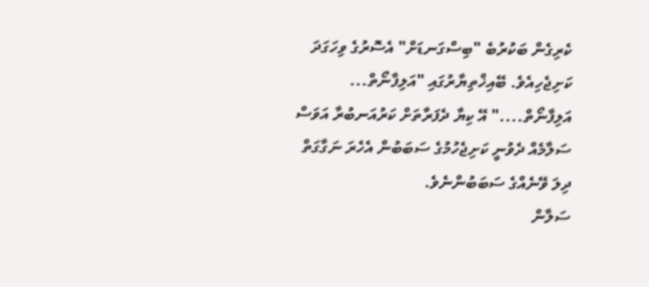ކެރިގެން ބަކުރުބެ "ބިސްގަނޑަށް" އެސޮރުގެ ވިހަގަދަ ކަށިޖެހިއެވެ. ބޭއިޚްތިޔާރުގައި "އަލިފާނޯތް... އަލިފާނޯތް...." އޭ ކިޔާ ދެފަރާތަށް ކަރުއަނބުރާ އަވަސް ސަލާމެއް ދެވުނީ ކަށިޖެހުމުގެ ސަބަބުން އެހެރަ ނަގާގަތް ދިލަ ވޭނެއްގެ ސަބަބުންނެވެ.
ސަލާން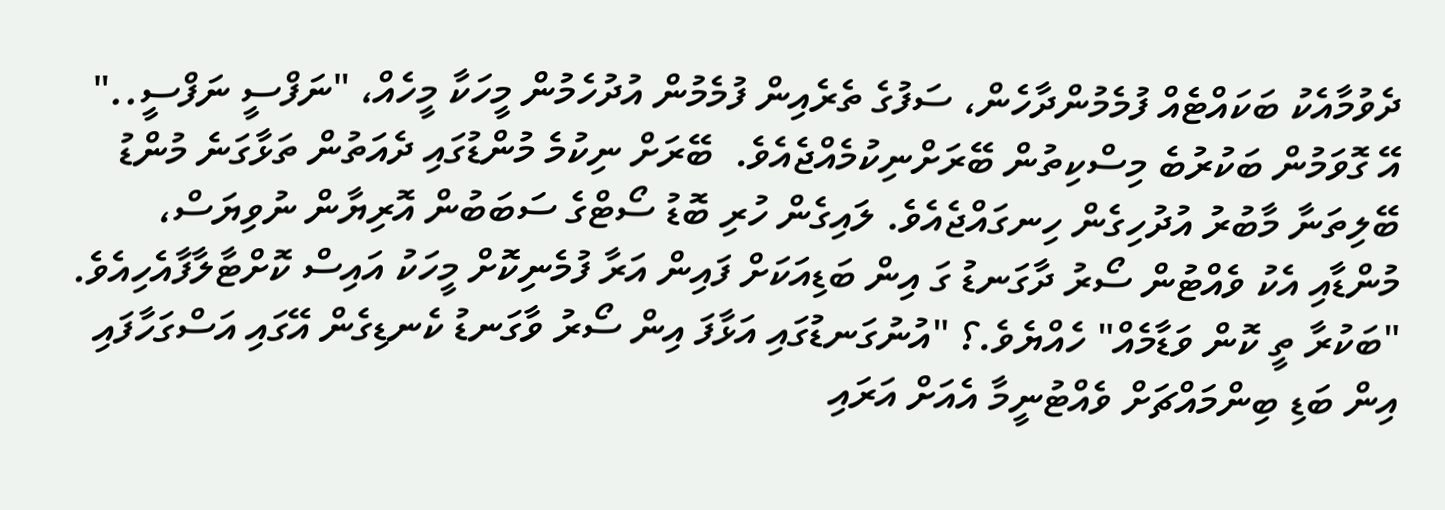ދެވުމާއެކު ބަކައްޓެއް ފުމެމުންދާހެން، ސަފުގެ ތެރެއިން ފުމެމުން އުދުހެމުން މީހަކާ މީހެއް، "ނަފްސީ ނަފްސީ.." އޭ ގޮވަމުން ބަކުރުބެ މިސްކިތުން ބޭރަށްނިކުމެއްޖެއެވެ.  ބޭރަށް ނިކުމެ މުންޑުގައި ދެއަތުން ތަޅާގަނެ މުންޑު ބޭލިތަނާ މާބުރު އުދުހިގެން ހިނގައްޖެއެވެ. ލައިގެން ހުރި ބޮޑު ސޯޓްގެ ސަބަބުން އޮރިޔާން ނުވިޔަސް، މުންޑާއި އެކު ވެއްޓުން ސޯރު ދާގަނޑު ގަ އިން ބަޑިއަކަށް ފައިން އަރާ ފުމެނިކޮށް މީހަކު އައިސް ކޮށްޓާލާފާއެހިއެވެ. "ބަކުރާ ތީ ކޮން ވަޑާމެއް" ހެއްޔެވެ.؟ "އުނުގަނޑުގައި އަޅާފަ އިން ސޯރު ވާގަނޑު ކެނޑިގެން އޭގައި އަސްގަހާފައި އިން ބަޑި ބިންމައްޗަށް ވެއްޓުނީމާ އެއަށް އަރައި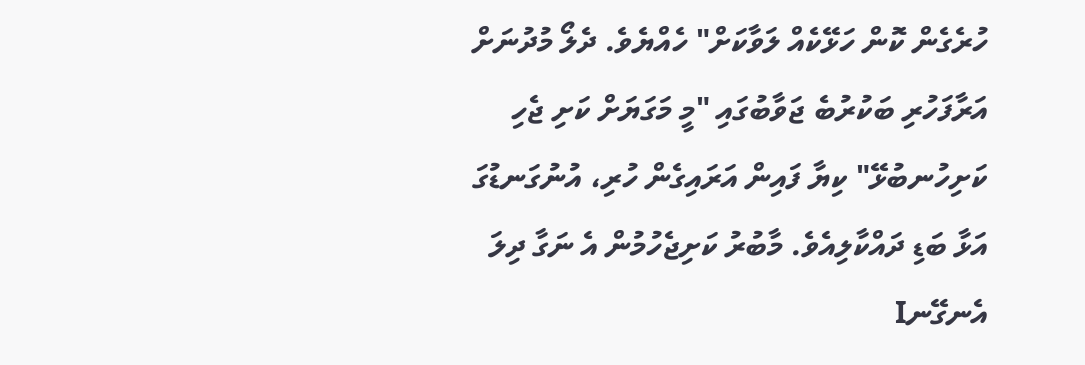ހުރެގެން ކޮން ހަޅޭކެއް ލަވާކަށް" ހެއްޔެވެ. ދެލޯ މުދުނަށް އަރާފަހުރި ބަކުރުބެ ޖަވާބުގައި "މީ މަގަޔަށް ކަށި ޖެހި ކަށިހުނބުޅޭ" ކިޔާ ފައިން އަރައިގެން ހުރި، އުނުގަނޑުގަ އަޅާ ބަޑި ދައްކާލިއެވެ. މާބުރު ކަށިޖެހުމުން އެ ނަގާ ދިލަ އެނގޭނI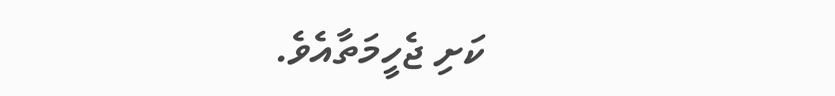ކަށި ޖެހީމަތާއެވެ.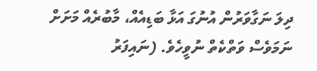ދިލަ ނަގާވަރުން އުނުގަ އަޅާ ބަޑިއެއް، މާބުރެއް މަށަށް ނަމަވެސް ވަތްކެތް ނުވީހެވެ. (ނައިފަރު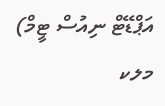އަޕްޑޭޓް ނިއުސް ޓީމް) މލކ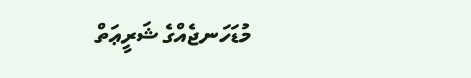މުޑަހަނޖެއްގެ ޝަރީޢަތް